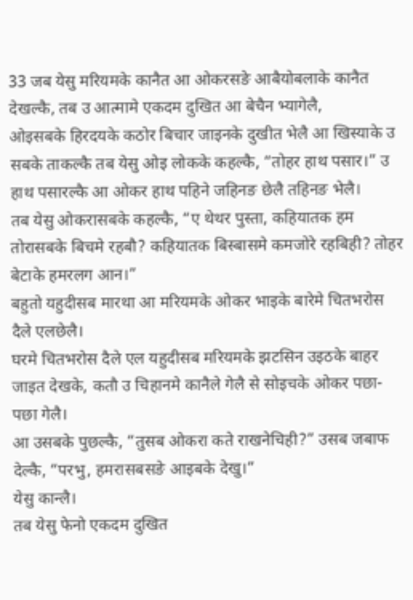33 जब येसु मरियमके कानैत आ ओकरसङे आबैयोबलाके कानैत देखल्कै, तब उ आत्मामे एकदम दुखित आ बेचैन भ्यागेलै,
ओइसबके हिरदयके कठोर बिचार जाइनके दुखीत भेलै आ खिस्याके उ सबके ताकल्कै तब येसु ओइ लोकके कहल्कै, “तोहर हाथ पसार।” उ हाथ पसारल्कै आ ओकर हाथ पहिने जहिनङ छेलै तहिनङ भेलै।
तब येसु ओकरासबके कहल्कै, “ए थेथर पुस्ता, कहियातक हम तोरासबके बिचमे रहबौ? कहियातक बिस्बासमे कमजोरे रहबिही? तोहर बेटाके हमरलग आन।”
बहुतो यहुदीसब मारथा आ मरियमके ओकर भाइके बारेमे चितभरोस दैले एलछेलै।
घरमे चितभरोस दैले एल यहुदीसब मरियमके झटसिन उइठके बाहर जाइत देखके, कतौ उ चिहानमे कानैले गेलै से सोइचके ओकर पछा-पछा गेलै।
आ उसबके पुछल्कै, “तुसब ओकरा कते राखनेचिही?” उसब जबाफ देल्कै, “परभु, हमरासबसङे आइबके देखु।”
येसु कान्लै।
तब येसु फेनो एकदम दुखित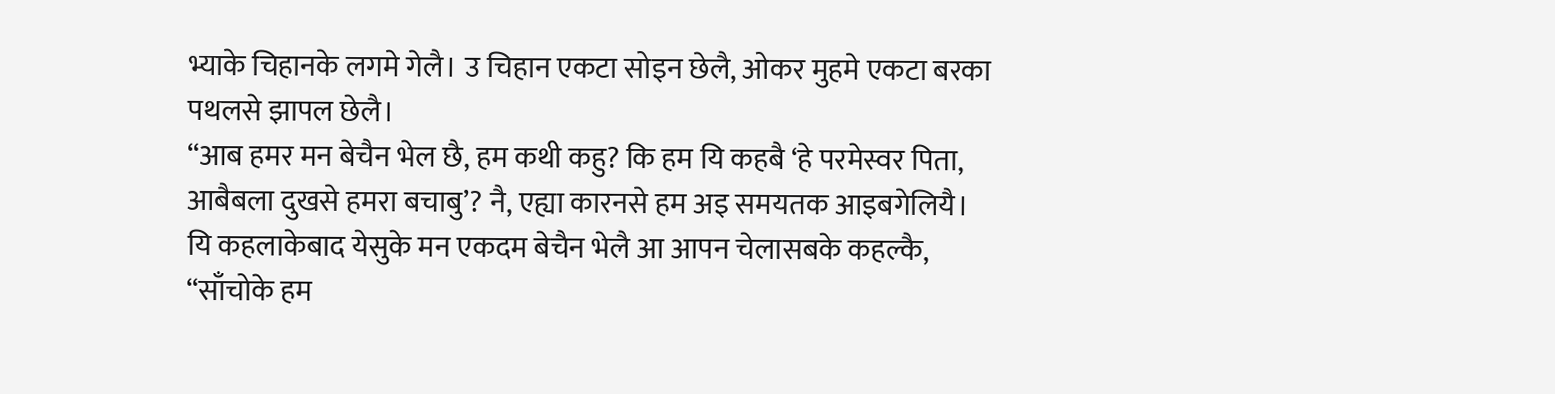भ्याके चिहानके लगमे गेलै। उ चिहान एकटा सोइन छेलै, ओकर मुहमे एकटा बरका पथलसे झापल छेलै।
“आब हमर मन बेचैन भेल छै, हम कथी कहु? कि हम यि कहबै ‘हे परमेस्वर पिता, आबैबला दुखसे हमरा बचाबु’? नै, एह्या कारनसे हम अइ समयतक आइबगेलियै।
यि कहलाकेबाद येसुके मन एकदम बेचैन भेलै आ आपन चेलासबके कहल्कै, “साँचोके हम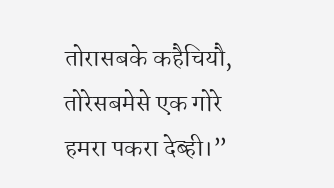तोरासबके कहैचियौ, तोरेसबमेसे एक गोरे हमरा पकरा देब्ही।”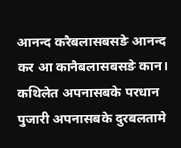आनन्द करैबलासबसङे आनन्द कर आ कानैबलासबसङे कान।
कथिलेत अपनासबके परधान पुजारी अपनासबके दुरबलतामे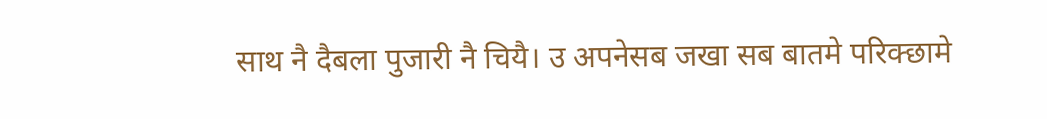साथ नै दैबला पुजारी नै चियै। उ अपनेसब जखा सब बातमे परिक्छामे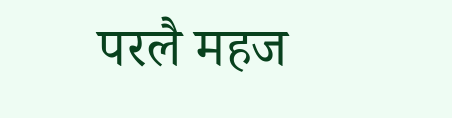परलै महज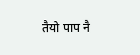तैयो पाप नै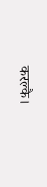करल्कै।